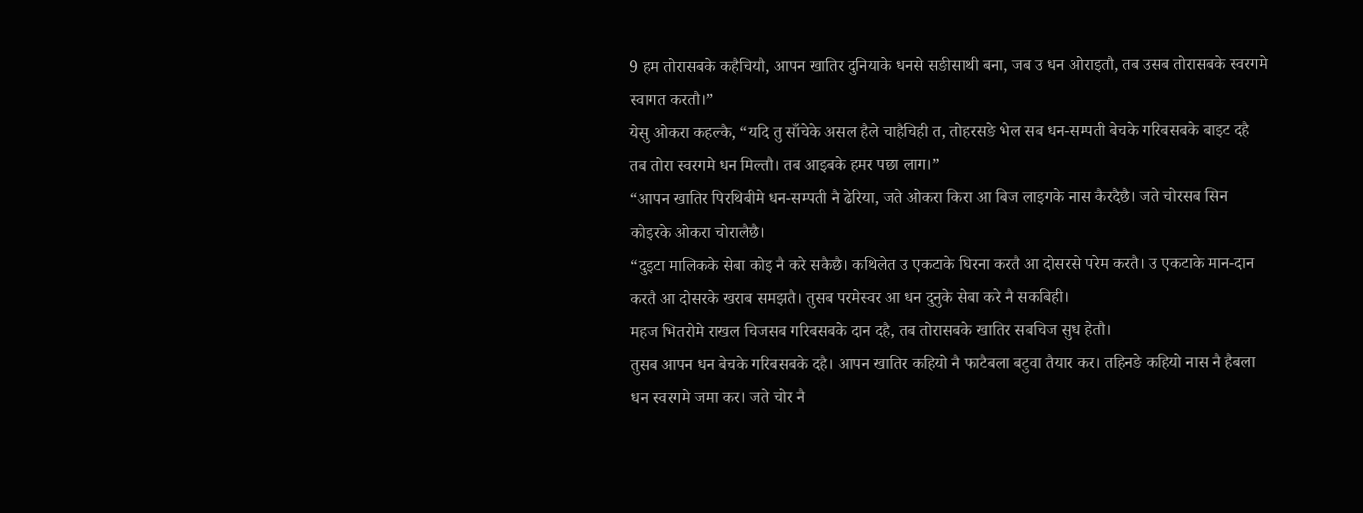9 हम तोरासबके कहैचियौ, आपन खातिर दुनियाके धनसे सङीसाथी बना, जब उ धन ओराइतौ, तब उसब तोरासबके स्वरगमे स्वागत करतौ।”
येसु ओकरा कहल्कै, “यदि तु साँचेके असल हैले चाहैचिही त, तोहरसङे भेल सब धन-सम्पती बेचके गरिबसबके बाइट दहै तब तोरा स्वरगमे धन मिल्तौ। तब आइबके हमर पछा लाग।”
“आपन खातिर पिरथिबीमे धन-सम्पती नै ढेरिया, जते ओकरा किरा आ बिज लाइगके नास कैरदैछै। जते चोरसब सिन कोइरके ओकरा चोरालैछै।
“दुइटा मालिकके सेबा कोइ नै करे सकैछै। कथिलेत उ एकटाके घिरना करतै आ दोसरसे परेम करतै। उ एकटाके मान-दान करतै आ दोसरके खराब समझतै। तुसब परमेस्वर आ धन दुनुके सेबा करे नै सकबिही।
महज भितरोमे राखल चिजसब गरिबसबके दान दहै, तब तोरासबके खातिर सबचिज सुध हेतौ।
तुसब आपन धन बेचके गरिबसबके दहै। आपन खातिर कहियो नै फाटैबला बटुवा तैयार कर। तहिनङे कहियो नास नै हैबला धन स्वरगमे जमा कर। जते चोर नै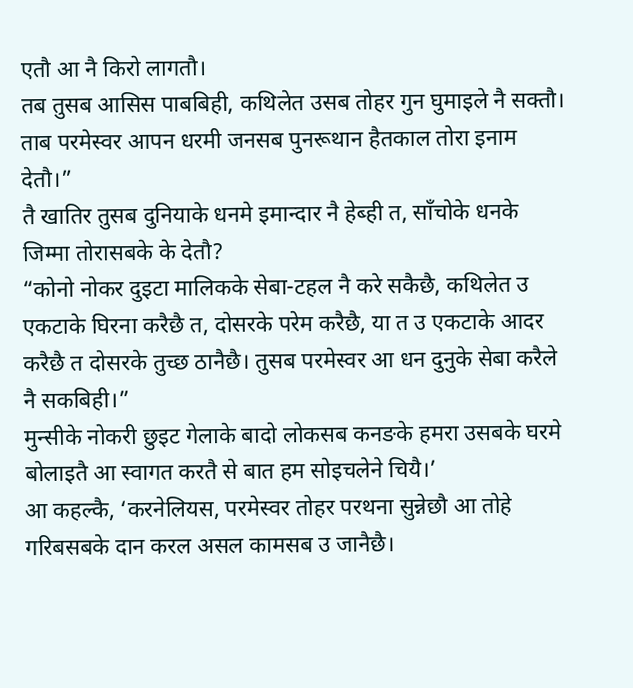एतौ आ नै किरो लागतौ।
तब तुसब आसिस पाबबिही, कथिलेत उसब तोहर गुन घुमाइले नै सक्तौ। ताब परमेस्वर आपन धरमी जनसब पुनरूथान हैतकाल तोरा इनाम देतौ।”
तै खातिर तुसब दुनियाके धनमे इमान्दार नै हेब्ही त, साँचोके धनके जिम्मा तोरासबके के देतौ?
“कोनो नोकर दुइटा मालिकके सेबा-टहल नै करे सकैछै, कथिलेत उ एकटाके घिरना करैछै त, दोसरके परेम करैछै, या त उ एकटाके आदर करैछै त दोसरके तुच्छ ठानैछै। तुसब परमेस्वर आ धन दुनुके सेबा करैले नै सकबिही।”
मुन्सीके नोकरी छुइट गेलाके बादो लोकसब कनङके हमरा उसबके घरमे बोलाइतै आ स्वागत करतै से बात हम सोइचलेने चियै।’
आ कहल्कै, ‘करनेलियस, परमेस्वर तोहर परथना सुन्नेछौ आ तोहे गरिबसबके दान करल असल कामसब उ जानैछै।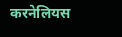करनेलियस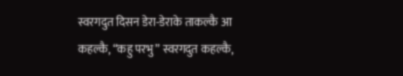स्वरगदुत दिसन डेरा-डेराके ताकल्कै आ कहल्कै, “कहु परभु” स्वरगदुत कहल्कै,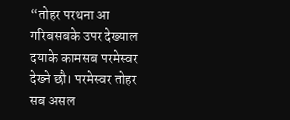“तोहर परथना आ गरिबसबके उपर देख्याल दयाके कामसब परमेस्वर देख्ने छौ। परमेस्वर तोहर सब असल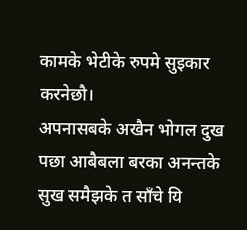कामके भेटीके रुपमे सुइकार करनेछौ।
अपनासबके अखैन भोगल दुख पछा आबैबला बरका अनन्तके सुख समैझके त साँचे यि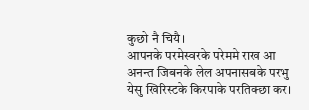कुछो नै चियै।
आपनके परमेस्वरके परेममे राख आ अनन्त जिबनके लेल अपनासबके परभु येसु खिरिस्टके किरपाके परतिक्छा कर।